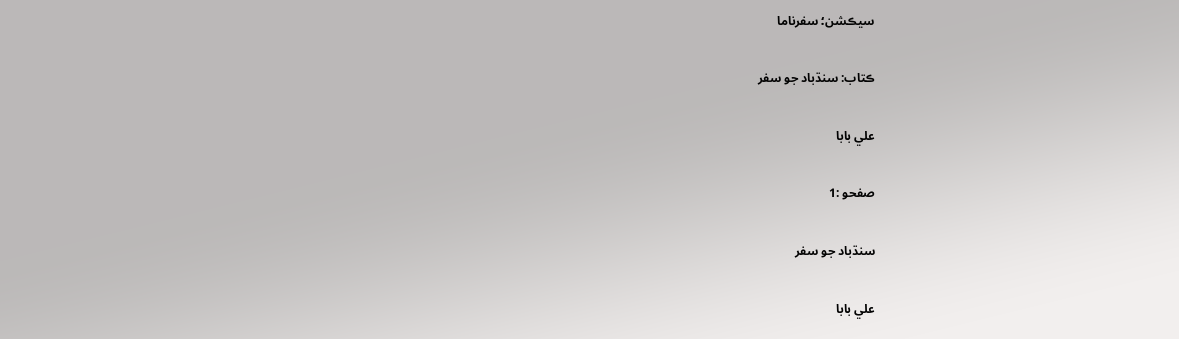سيڪشن؛ سفرناما

ڪتاب: سنڌباد جو سفر

علي بابا

صفحو :1

سنڌباد جو سفر

علي بابا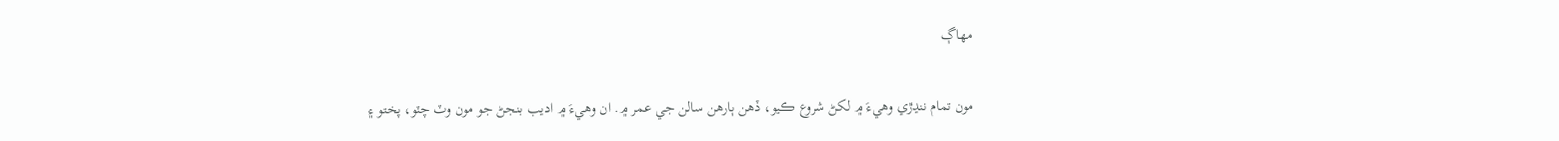مھاڳ

مون تمام ننڍڙي وھيءَ ۾ لکڻ شروع ڪيو، ڏھن ٻارھن سالن جي عمر ۾. ان وھيءَ ۾ اديب بنجڻ جو مون وٽ چٽو، پختو ۽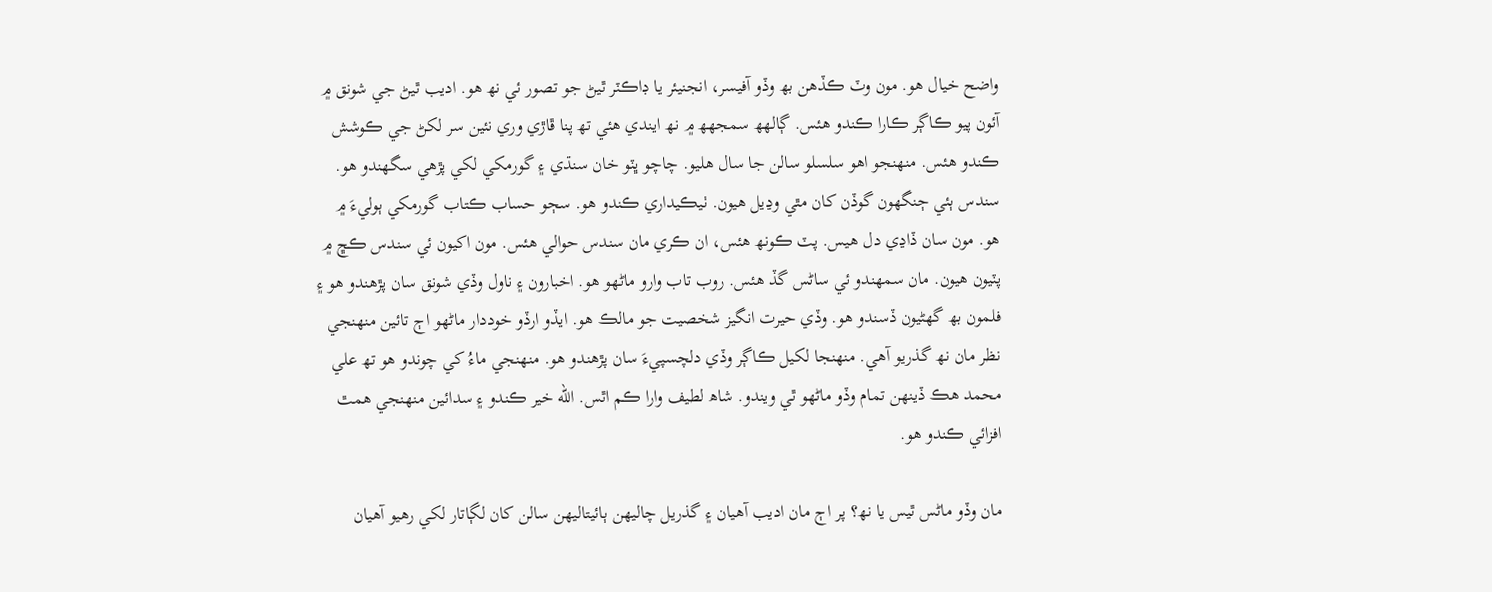واضح خيال ھو. مون وٽ ڪڏھن بھ وڏو آفيسر، انجنيئر يا ڊاڪٽر ٿيڻ جو تصور ئي نھ ھو. اديب ٿيڻ جي شونق ۾ آئون پيو ڪاڳر ڪارا ڪندو ھئس. ڳالھھ سمجھھ ۾ نھ ايندي ھئي تھ پنا ڦاڙي وري نئين سر لکڻ جي ڪوشش ڪندو ھئس. منھنجو اھو سلسلو سالن جا سال ھليو. چاچو ڀٽو خان سنڌي ۽ گورمکي لکي پڙھي سگھندو ھو. سندس ٻئي ڄنگھون گوڏن کان مٿي وڍيل ھيون. ٺيڪيداري ڪندو ھو. سڄو حساب ڪتاب گورمکي ٻوليءَ ۾ ھو. مون سان ڏاڍي دل ھيس. پٽ ڪونھ ھئس، ان ڪري مان سندس حوالي ھئس. مون اکيون ئي سندس ڪڇ ۾ پٽيون ھيون. مان سمھندو ئي ساڻس گڏ ھئس. روب تاب وارو ماڻھو ھو. اخبارون ۽ ناول وڏي شونق سان پڙھندو ھو ۽ فلمون بھ گھڻيون ڏسندو ھو. وڏي حيرت انگيز شخصيت جو مالڪ ھو. ايڏو ارڏو خوددار ماڻھو اڄ تائين منھنجي نظر مان نھ گذريو آھي. منھنجا لکيل ڪاڳر وڏي دلچسپيءَ سان پڙھندو ھو. منھنجي ماءُ کي چوندو ھو تھ علي محمد ھڪ ڏينھن تمام وڏو ماڻھو ٿي ويندو. شاھ لطيف وارا ڪم اٿس. الله خير ڪندو ۽ سدائين منھنجي ھمٿ افزائي ڪندو ھو.

مان وڏو ماڻس ٿيس يا نھ؟ پر اڄ مان اديب آھيان ۽ گذريل چاليھن ٻائيتاليھن سالن کان لڳاتار لکي رھيو آھيان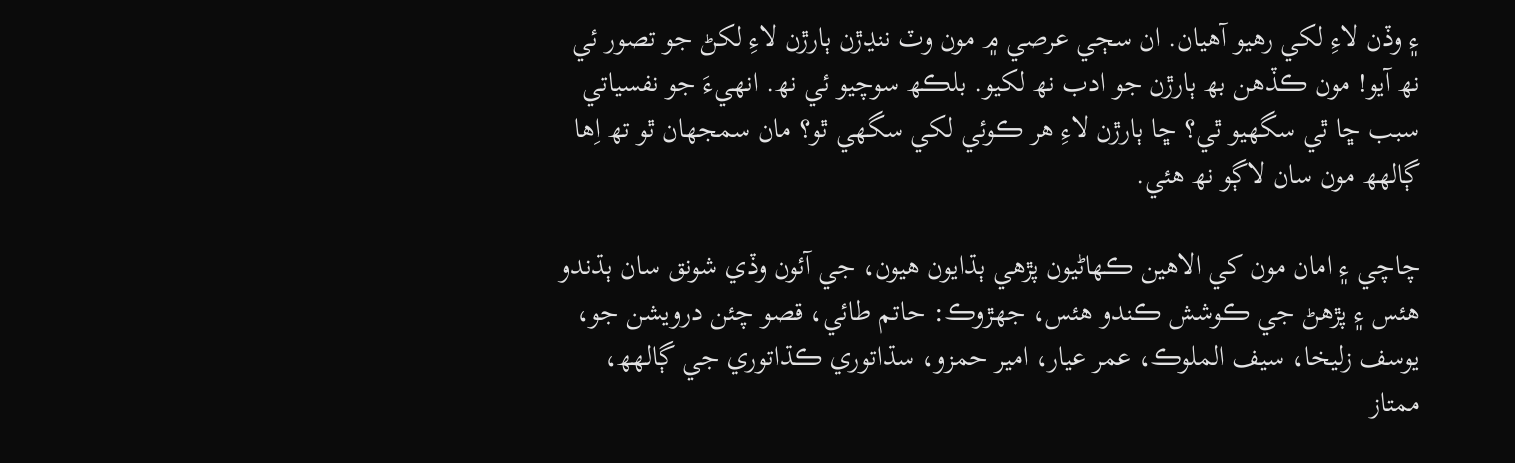۽ وڏن لاءِ لکي رھيو آھيان. ان سڄي عرصي ۾ مون وٽ ننڍڙن ٻارڙن لاءِ لکڻ جو تصور ئي نھ آيو! مون ڪڏھن بھ ٻارڙن جو ادب نھ لکيو. بلڪھ سوچيو ئي نھ. انھيءَ جو نفسياتي سبب ڇا ٿي سگھيو ٿي؟ ڇا ٻارڙن لاءِ ھر ڪوئي لکي سگھي ٿو؟ مان سمجھان ٿو تھ اِھا ڳالھھ مون سان لاڳو نھ ھئي.

چاچي ۽ امان مون کي الاھين ڪھاڻيون پڙھي ٻڌايون ھيون، جي آئون وڏي شونق سان ٻڌندو ھئس ۽ پڙھڻ جي ڪوشش ڪندو ھئس، جھڙوڪ: حاتم طائي، قصو چئن درويشن جو، يوسف زليخا، سيف الملوڪ، عمر عيار، امير حمزو، سڌاتوري ڪڌاتوري جي ڳالھھ، ممتاز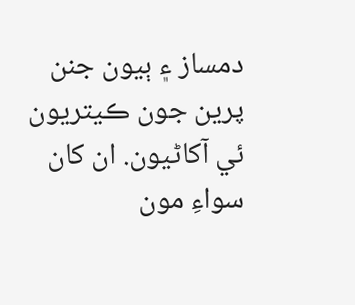دمساز ۽ ٻيون جنن پرين جون ڪيتريون ئي آکاڻيون. ان کان سواءِ مون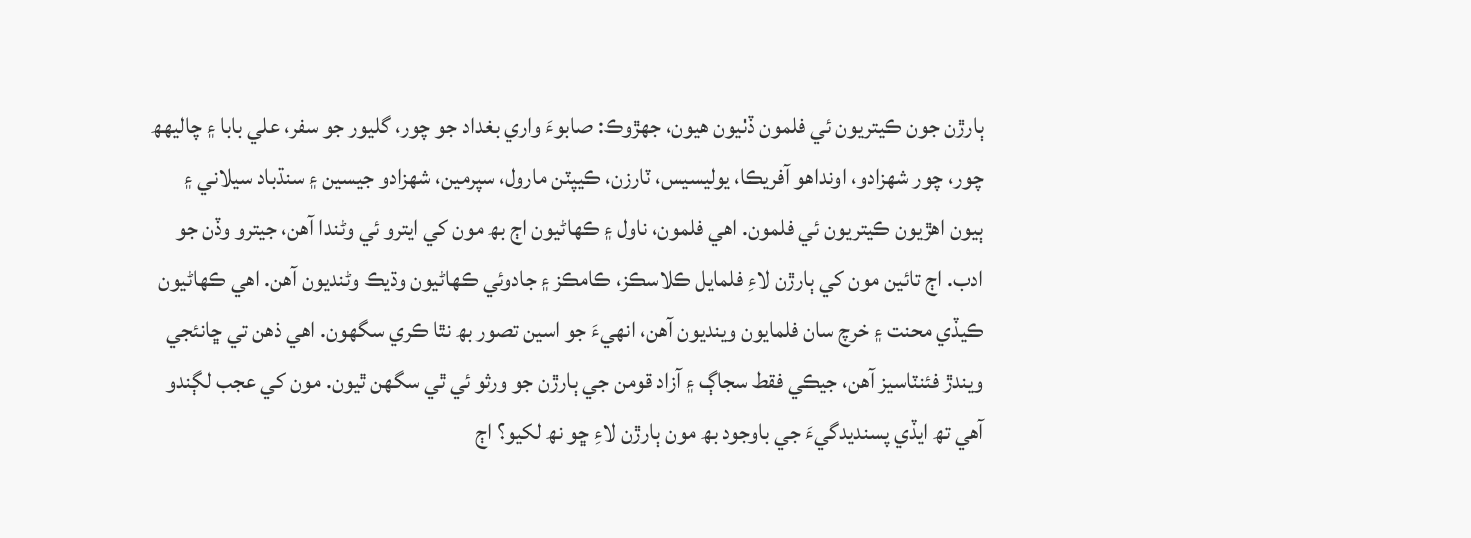ٻارڙن جون ڪيتريون ئي فلمون ڏٺيون ھيون، جھڙوڪ: صابوءَ واري بغداد جو چور، گليور جو سفر، علي بابا ۽ چاليھھ چور، چور شھزادو، اونداھو آفريڪا، يوليسيس، ٽارزن، ڪيپٽن مارول، سپرمين، شھزادو جيسين ۽ سنڌباد سيلاني ۽ ٻيون اھڙيون ڪيتريون ئي فلمون. اھي فلمون، ناول ۽ ڪھاڻيون اڄ بھ مون کي ايترو ئي وڻندا آھن، جيترو وڏن جو ادب. اڄ تائين مون کي ٻارڙن لاءِ فلمايل ڪلاسڪز، ڪامڪز ۽ جادوئي ڪھاڻيون وڌيڪ وڻنديون آھن. اھي ڪھاڻيون ڪيڏي محنت ۽ خرچ سان فلمايون وينديون آھن، انھيءَ جو اسين تصور بھ نٿا ڪري سگھون. اھي ذھن تي ڇانئجي ويندڙ فئنٽاسيز آھن، جيڪي فقط سجاڳ ۽ آزاد قومن جي ٻارڙن جو ورثو ئي ٿي سگھن ٿيون. مون کي عجب لڳندو آھي تھ ايڏي پسنديدگيءَ جي باوجود بھ مون ٻارڙن لاءِ ڇو نھ لکيو؟ اڄ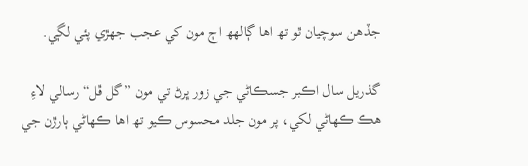جڏھن سوچيان ٿو تھ اھا ڳالھھ اڄ مون کي عجب جھڙي پئي لڳي.

گذريل سال اڪبر جسڪاڻي جي زور ڀرڻ تي مون ”گل ڦل“ رسالي لاءِ ھڪ ڪھاڻي لکي، پر مون جلد محسوس ڪيو تھ اھا ڪھاڻي ٻارڙن جي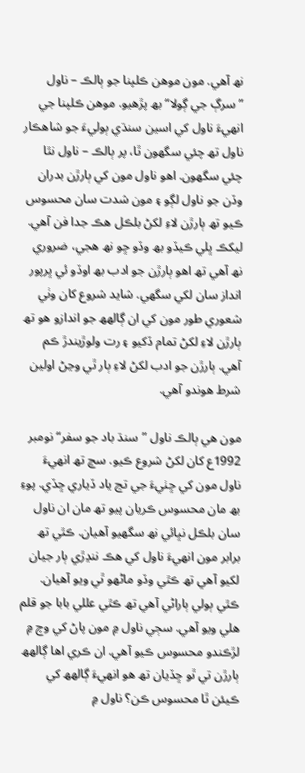نھ آھي. مون موھن ڪلپنا جو ٻالڪ – ناول ”سرڳ جي ڳولا“ بھ پڙھيو. موھن ڪلپنا جي انھيءَ ناول کي اسين سنڌي ٻوليءَ جو شاھڪار ناول تھ چئي سگھون ٿا، پر ٻالڪ – ناول نٿا چئي سگھون. اھو ناول مون کي ٻارڙن بدران وڏن جو ناول لڳو ۽ مون شدت سان محسوس ڪيو تھ ٻارڙن لاءِ لکڻ بلڪل ھڪ جدا فن آھي. ليکڪ ڀلي ڪيڏو بھ وڏو ڇو نھ ھجي، ضروري نھ آھي تھ اھو ٻارڙن جو ادب بھ اوڏو ئي ڀرپور انداز سان لکي سگھي. شايد شروع کان وٺي شعوري طور مون کي ان ڳالھھ جو اندازو ھو تھ ٻارڙن لاءِ لکڻ تمام ڏکيو ۽ رت ولوڙيندڙ ڪم آھي. ٻارڙن جو ادب لکڻ لاءِ ٻار ٿي وڃڻ اولين شرط ھوندو آھي.

مون ھي ٻالڪ ناول ”سنڌ باد جو سفر“ نومبر 1992ع کان لکڻ شروع ڪيو. سچ تھ انھيءَ ناول مون کي ڇٺيءَ جي تڃ ياد ڏياري ڇڏي. پوءِ بھ مان محسوس ڪريان پيو تھ مان ان ناول سان بلڪل نڀائي نھ سگھيو آھيان. ڪٿي تھ برابر مون انھيءَ ناول کي ھڪ ننڍڙي ٻار جيان لکيو آھي تھ ڪٿي وڏو ماڻھو ٿي ويو آھيان. ڪٿي ٻولي ٻاراڻي آھي تھ ڪٿي عللي بابا جو قلم ھلي ويو آھي. سڄي ناول ۾ مون پاڻ کي وچ ۾ لڙڪندو محسوس ڪيو آھي. ان ڪري اھا ڳالھھ ٻارڙن تي ٿو ڇڏيان تھ ھو انھيءَ ڳالھھ کي ڪيئن ٿا محسوس ڪن؟ ناول ۾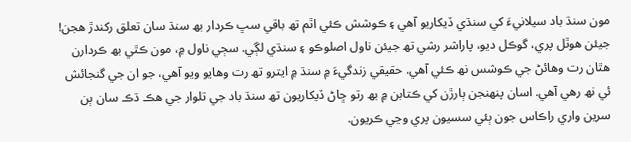مون سنڌ باد سيلانيءَ کي سنڌي ڏيکاريو آھي ۽ ڪوشش ڪئي اٿم تھ باقي سڀ ڪردار بھ سنڌ سان تعلق رکندڙ ھجن! جيئن ھوٿل پري، گوڪل ديو، پاراشر رشي تھ جيئن ناول اصلوڪو ۽ سنڌي لڳي. سڄي ناول ۾، مون ڪٿي بھ ڪردارن ھٿان رت وھائڻ جي ڪوشس نھ ڪئي آھي. حقيقي زندگيءَ ۾ سنڌ ۾ ايترو تھ رت وھايو ويو آھي، جو ان جي گنجائش ئي نھ رھي آھي. اسان پنھنجن ٻارڙن کي ڪتابن ۾ بھ رتو ڇاڻ ڏيکاريون تھ سنڌ باد جي تلوار جي ھڪ ڌڪ سان ٻن سرين واري راڪاس جون ٻئي سسيون پري وڃي ڪريون.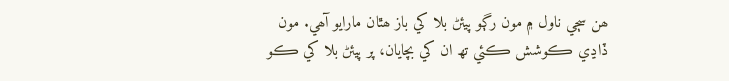ھن سڄي ناول ۾ مون رڳو پيئڻ بلا کي باز ھٿان مارايو آھي. مون ڏاڍي ڪوشش ڪئي تھ ان کي بچايان، پر پيئڻ بلا کي ڪو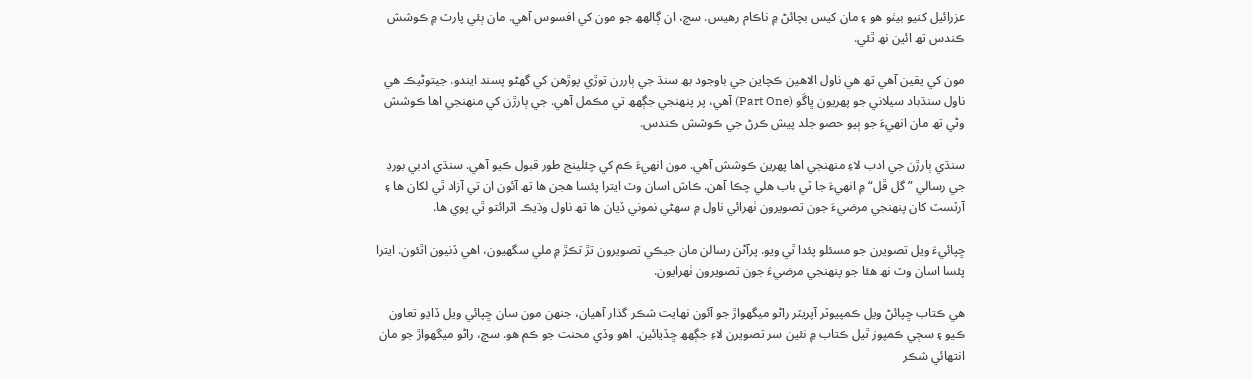عزرائيل کنيو بيٺو ھو ۽ مان کيس بچائڻ ۾ ناڪام رھيس. سچ، ان ڳالھھ جو مون کي افسوس آھي. مان ٻئي پارٽ ۾ ڪوشش ڪندس تھ ائين نھ ٿئي.

مون کي يقين آھي تھ ھي ناول الاھين ڪچاين جي باوجود بھ سنڌ جي ٻاررن توڙي پوڙھن کي گھڻو پسند ايندو. جيتوڻيڪ ھي ناول سنڌباد سيلاني جو پھريون ڀاڱو (Part One) آھي، پر پنھنجي جڳھھ تي مڪمل آھي. جي ٻارڙن کي منھنجي اھا ڪوشش وڻي تھ مان انھيءَ جو ٻيو حصو جلد پيش ڪرڻ جي ڪوشش ڪندس.

سنڌي ٻارڙن جي ادب لاءِ منھنجي اھا پھرين ڪوشش آھي. مون انھيءَ ڪم کي چئلينج طور قبول ڪيو آھي. سنڌي ادبي بورڊ جي رسالي ”گل ڦل“ ۾ انھيءَ جا ٽي باب ھلي چڪا آھن. ڪاش اسان وٽ ايترا پئسا ھجن ھا تھ آئون ان تي آزاد ٿي لکان ھا ۽ آرٽسٽ کان پنھنجي مرضيءَ جون تصويرون ٺھرائي ناول ۾ سھڻي نموني ڏيان ھا تھ ناول وڌيڪ اثرائتو ٿي پوي ھا.

ڇپائيءَ ويل تصويرن جو مسئلو پئدا ٿي ويو. پرآڻن رسالن مان جيڪي تصويرون تڙ تڪڙ ۾ ملي سگھيون، اھي ڏنيون اٿئون. ايترا پئسا اسان وٽ نھ ھئا جو پنھنجي مرضيءَ جون تصويرون ٺھرايون.

ھي ڪتاب ڇپائڻ ويل ڪمپيوٽر آپريٽر راڻو ميگھواڙ جو آئون نھايت شڪر گذار آھيان، جنھن مون سان ڇپائي ويل ڏاڍو تعاون ڪيو ۽ سڄي ڪمپوز ٿيل ڪتاب ۾ نئين سر تصويرن لاءِ جڳھھ ڇڏيائين. اھو وڏي محنت جو ڪم ھو. سچ، راڻو ميگھواڙ جو مان انتھائي شڪر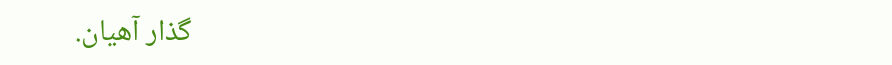گذار آھيان.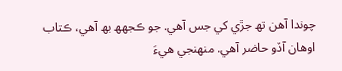چوندا آھن تھ جڙي کي جس آھي. جو ڪجھھ بھ آھي، ڪتاب اوھان آڏو حاضر آھي. منھنجي ھيءَ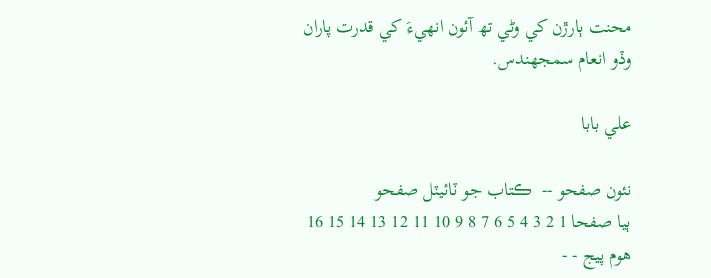محنت ٻارڙن کي وڻي تھ آئون انھيءَ کي قدرت پاران وڏو انعام سمجھندس.

علي بابا

نئون صفحو --  ڪتاب جو ٽائيٽل صفحو
ٻيا صفحا 1 2 3 4 5 6 7 8 9 10 11 12 13 14 15 16
هوم پيج - -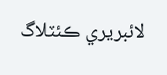لائبريري ڪئٽلاگ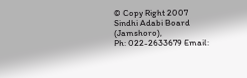© Copy Right 2007
Sindhi Adabi Board (Jamshoro),
Ph: 022-2633679 Email: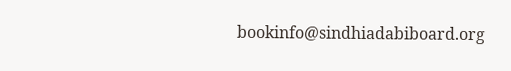bookinfo@sindhiadabiboard.org